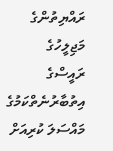ރައްޔިތުންގެ މަޖިލީހުގެ ރައީސްގެ އިތުބާރުނެތްކަމުގެ މައްސަލަ ކުރިއަށް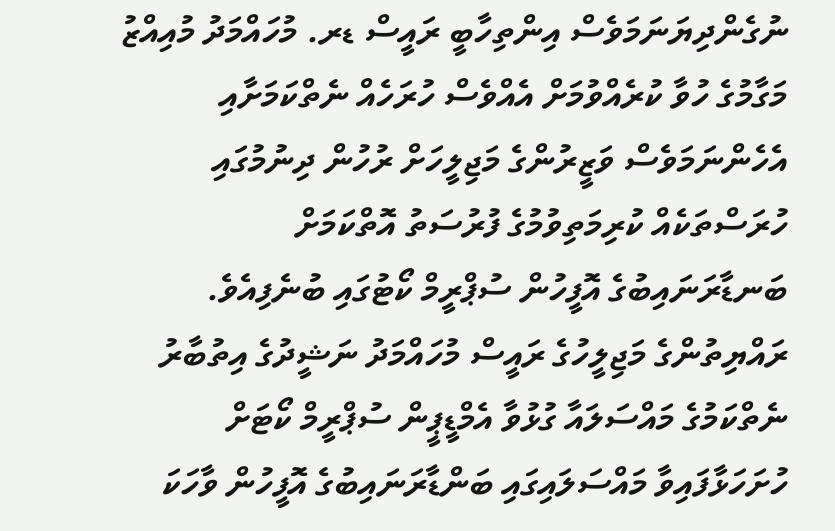ނުގެންދިޔަނަމަވެސް އިންތިހާބީ ރައީސް ޑރ. މުހައްމަދު މުއިއްޒު މަގާމުގެ ހުވާ ކުރެއްވުމަށް އެއްވެސް ހުރަހެއް ނެތްކަމަށާއި އެހެންނަމަވެސް ވަޒީރުންގެ މަޖިލީހަށް ރުހުން ދިނުމުގައި ހުރަސްތަކެއް ކުރިމަތިވުމުގެ ފުރުސަތު އޮތްކަމަށް ބަނޑާރަނައިބުގެ އޮފީހުން ސުޕްރީމް ކޯޓުގައި ބުނެފިއެވެ.
ރައްޔިތުންގެ މަޖިލީހުގެ ރައީސް މުހައްމަދު ނަޝީދުގެ އިތުބާރު ނެތްކަމުގެ މައްސަލައާ ގުޅުވާ އެމްޑީޕީން ސުޕްރީމް ކޯޓަށް ހުށަހަޅާފައިވާ މައްސަލައިގައި ބަންޑާރަނައިބުގެ އޮފީހުން ވާހަކަ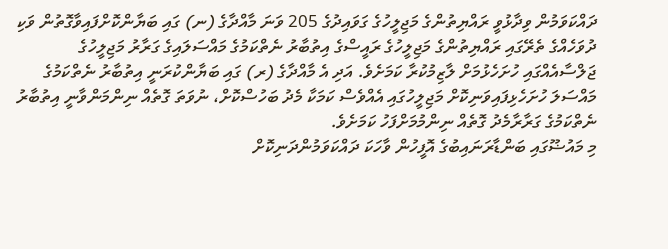ދައްކަވަމުން ވިދާޅުވީ ރައްޔިތުންގެ މަޖިލީހުގެ ގަވައިދުގެ 205 ވަނަ މާއްދާގެ (ނ) ގައި ބަޔާންކޮށްފައިވާގޮތުން ވަކި ދުވަހެއްގެ ތެރޭގައި ރައްޔިތުންގެ މަޖިލީހުގެ ރައީސްގެ އިތުބާރު ނެތްކަމުގެ މައްސަލައިގެ ގަރާރު މަޖިލީހުގެ ޖަލްސާއެއްގައި ހުށަހެޅުމަށް ލާޒިމުކުރާ ކަމަށެވެ. އަދި އެ މާއްދާގެ (ރ) ގައި ބަޔާންކުރަނީ އިތުބާރު ނެތްކަމުގެ މައްސަލަ ހުށަހެޅިފައިވަނިކޮށް މަޖިލީހުގައި އެއްވެސް ކަމަކާ މެދު ބަހުސްކޮށް، ނުވަތަ ގޮތެއް ނިންމަންވާނީ އިތުބާރު ނެތްކަމުގެ ގަރާރާމެދު ގޮތެއް ނިންމުމަށްފަހު ކަމަށެވެ.
މި މައުޟޫގައި ބަންޑާރަނައިބުގެ އޮފީހުން ވާހަކަ ދައްކަވަމުންދަނިކޮށް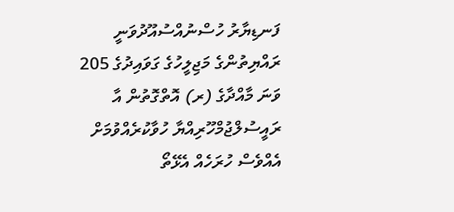ފަނޑިޔާރު ހުސްނުއްސުއޫދުވަނީ ރައްޔިތުންގެ މަޖިލީހުގެ ގަވައިދުގެ 205 ވަނަ މާއްދާގެ (ރ) އޮތްގޮތުން އާ ރައީސުލްޖުމްހޫރިއްޔާ ހުވާކުރެއްވުމަށް އެއްވެސް ހުރަހެއް އެޅޭތޯ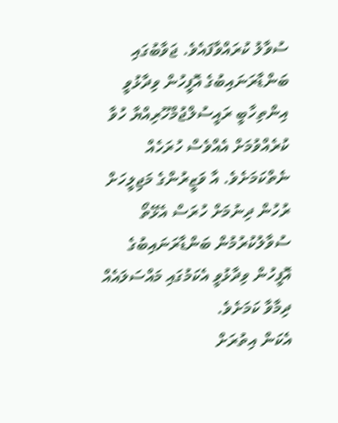ސުވާލު ކުރައްވާފައެވެ. ޖަވާބުގައި ބަންޑާރަނައިބުގެ އޮފީހުން ވިދާޅުވީ އިންތިހާބީ ރައީސުލްޖުމްހޫރިއްޔާ ހުވާ ކުރެއްވުމަށް އެއްވެސް ހުރަހެއް ނެތްކަމަށެވެ. އާ ވަޒީރުންގެ މަޖިލީހަށް ރުހުން ދިނުމަށް ހުރަސް އެޅޭތޯ ސުވާލުކުރުމުން ބަންޑާރަނައިބުގެ އޮފީހުން ވިދާޅުވީ އެކަމުގައި މައްސަލައެއް ދިމާވާ ކަމަށެވެ.
އެކަން އިތުރަށް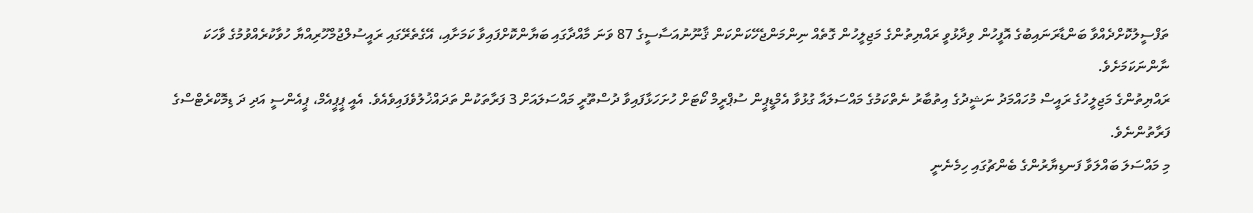ތަފްސީލުކޮށްދެއްވާ ބަންޑާރަނައިބުގެ އޮފީހުން ވިދާޅުވީ ރައްޔިތުންގެ މަޖިލީހުން ގޮތެއް ނިންމަންޖެހޭކަންކަން ޤާނޫނުއަސާސީގެ 87 ވަނަ މާއްދާގައި ބަޔާންކޮށްފައިވާ ކަމަށާއި، އޭގެތެރޭގައި ރައީސުލްޖުމްހޫރިއްޔާ ހުވާކުރެއްވުމުގެ ވާހަކަ ނާންނަކަމަށެވެ.
ރައްޔިތުންގެ މަޖިލީހުގެ ރައީސް މުހައްމަދު ނަޝީދުގެ އިތުބާރު ނެތްކަމުގެ މައްސަލައާ ގުޅުވާ އެމްޑީޕީން ސުޕްރީމް ކޯޓަށް ހުށަހަޅާފައިވާ ދުސްތޫރީ މައްސަލައަށް 3 ފަރާތަކުން ތަދައްޚުލުވެފައިވެއެވެ. އެއީ ޕީޕީއެމް، ޕީއެންސީ އަދި ދަ ޑިމޮކްރެޓްސްގެ ފަރާތުންނެވެ.
މި މައްސަލަ ބައްލަވާ ފަނޑިޔާރުންގެ ބެންޗުގައި ހިމެނެނީ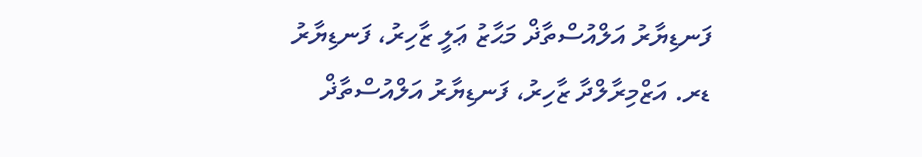ފަނޑިޔާރު އަލްއުސްތާޛް މަޙާޒު ޢަލީ ޒާހިރު، ފަނޑިޔާރު ޑރ. އަޒްމިރާލްދާ ޒާހިރު، ފަނޑިޔާރު އަލްއުސްތާޛް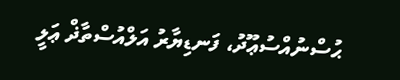ޙުސްނުއްސުޢޫދު، ފަނޑިޔާރު އަލްއުސްތާޛް ޢަލީ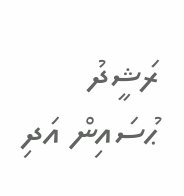ރަޝީދު ޙުސައިން އަދި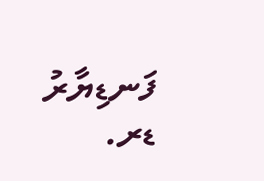ފަނޑިޔާރު ޑރ.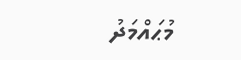މުޙައްމަދު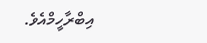އިބްރާހީމްއެވެ.